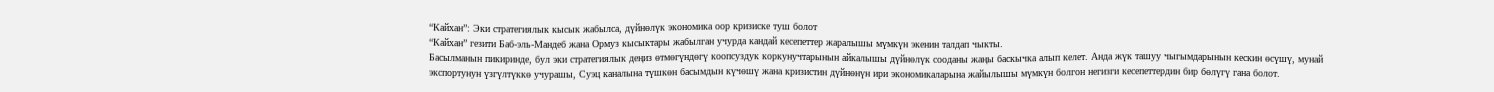“Кайхан”: Эки стратегиялык кысык жабылса, дүйнөлүк экономика оор кризиске туш болот
“Кайхан” гезити Баб-эль-Мандеб жана Ормуз кысыктары жабылган учурда кандай кесепеттер жаралышы мүмкүн экенин талдап чыкты.
Басылманын пикиринде, бул эки стратегиялык деңиз өтмөгүндөгү коопсуздук коркунучтарынын айкалышы дүйнөлүк сооданы жаңы баскычка алып келет. Анда жүк ташуу чыгымдарынын кескин өсүшү, мунай экспортунун үзгүлтүккө учурашы, Суэц каналына түшкөн басымдын күчөшү жана кризистин дүйнөнүн ири экономикаларына жайылышы мүмкүн болгон негизги кесепеттердин бир бөлүгү гана болот.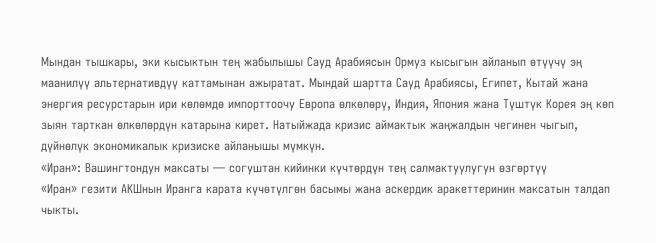Мындан тышкары, эки кысыктын тең жабылышы Сауд Арабиясын Ормуз кысыгын айланып өтүүчү эң маанилүү альтернативдүү каттамынан ажыратат. Мындай шартта Сауд Арабиясы, Египет, Кытай жана энергия ресурстарын ири көлөмдө импорттоочу Европа өлкөлөрү, Индия, Япония жана Түштүк Корея эң көп зыян тарткан өлкөлөрдүн катарына кирет. Натыйжада кризис аймактык жаңжалдын чегинен чыгып, дүйнөлүк экономикалык кризиске айланышы мүмкүн.
«Иран»: Вашингтондун максаты — согуштан кийинки күчтөрдүн тең салмактуулугун өзгөртүү
«Иран» гезити АКШнын Иранга карата күчөтүлгөн басымы жана аскердик аракеттеринин максатын талдап чыкты.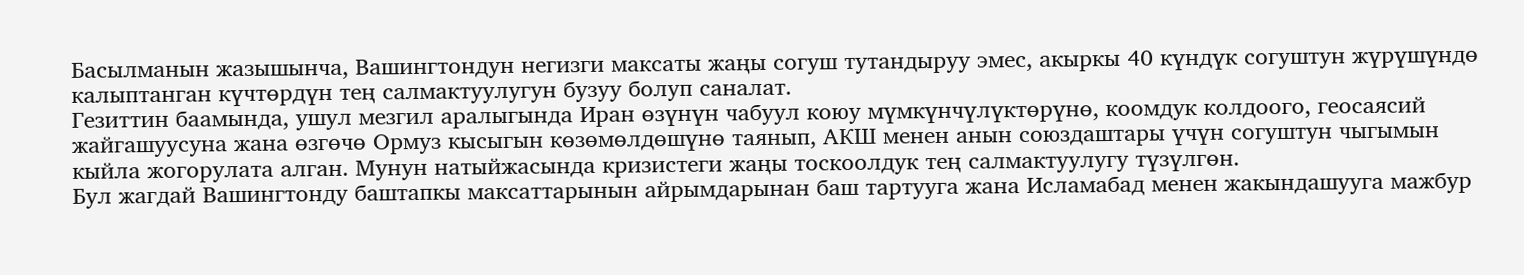Басылманын жазышынча, Вашингтондун негизги максаты жаңы согуш тутандыруу эмес, акыркы 40 күндүк согуштун жүрүшүндө калыптанган күчтөрдүн тең салмактуулугун бузуу болуп саналат.
Гезиттин баамында, ушул мезгил аралыгында Иран өзүнүн чабуул коюу мүмкүнчүлүктөрүнө, коомдук колдоого, геосаясий жайгашуусуна жана өзгөчө Ормуз кысыгын көзөмөлдөшүнө таянып, АКШ менен анын союздаштары үчүн согуштун чыгымын кыйла жогорулата алган. Мунун натыйжасында кризистеги жаңы тоскоолдук тең салмактуулугу түзүлгөн.
Бул жагдай Вашингтонду баштапкы максаттарынын айрымдарынан баш тартууга жана Исламабад менен жакындашууга мажбур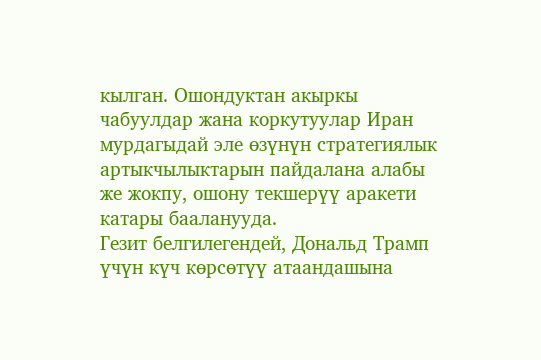кылган. Ошондуктан акыркы чабуулдар жана коркутуулар Иран мурдагыдай эле өзүнүн стратегиялык артыкчылыктарын пайдалана алабы же жокпу, ошону текшерүү аракети катары бааланууда.
Гезит белгилегендей, Дональд Трамп үчүн күч көрсөтүү атаандашына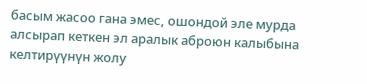басым жасоо гана эмес, ошондой эле мурда алсырап кеткен эл аралык аброюн калыбына келтирүүнүн жолу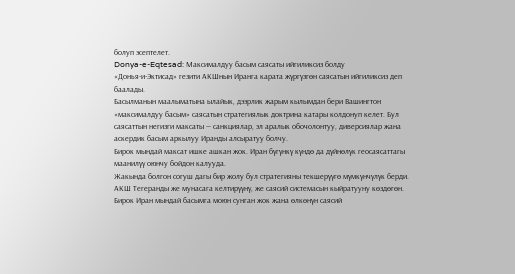болуп эсептелет.
Donya-e-Eqtesad: Максималдуу басым саясаты ийгиликсиз болду
«Донья-и-Эктисад» гезити АКШнын Иранга карата жүргүзгөн саясатын ийгиликсиз деп баалады.
Басылманын маалыматына ылайык, дээрлик жарым кылымдан бери Вашингтон «максималдуу басым» саясатын стратегиялык доктрина катары колдонуп келет. Бул саясаттын негизги максаты — санкциялар, эл аралык обочолонтуу, диверсиялар жана аскердик басым аркылуу Иранды алсыратуу болчу.
Бирок мындай максат ишке ашкан жок. Иран бүгүнкү күндө да дүйнөлүк геосаясаттагы маанилүү оюнчу бойдон калууда.
Жакында болгон согуш дагы бир жолу бул стратегияны текшерүүгө мүмкүнчүлүк берди. АКШ Тегеранды же мунасага келтирүүнү, же саясий системасын кыйратууну көздөгөн. Бирок Иран мындай басымга моюн сунган жок жана өлкөнүн саясий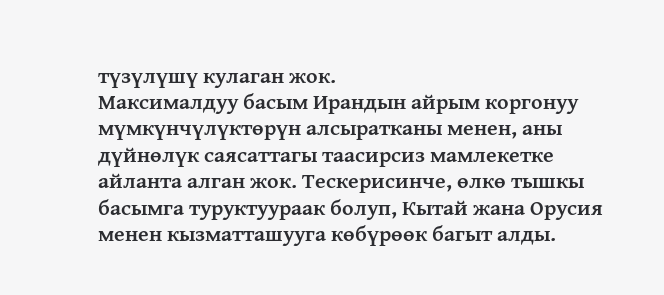түзүлүшү кулаган жок.
Максималдуу басым Ирандын айрым коргонуу мүмкүнчүлүктөрүн алсыратканы менен, аны дүйнөлүк саясаттагы таасирсиз мамлекетке айланта алган жок. Тескерисинче, өлкө тышкы басымга туруктуураак болуп, Кытай жана Орусия менен кызматташууга көбүрөөк багыт алды.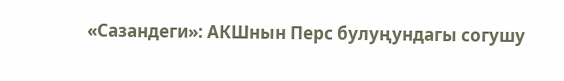«Сазандеги»: АКШнын Перс булуңундагы согушу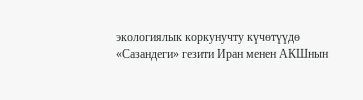экологиялык коркунучту күчөтүүдө
«Сазандеги» гезити Иран менен АКШнын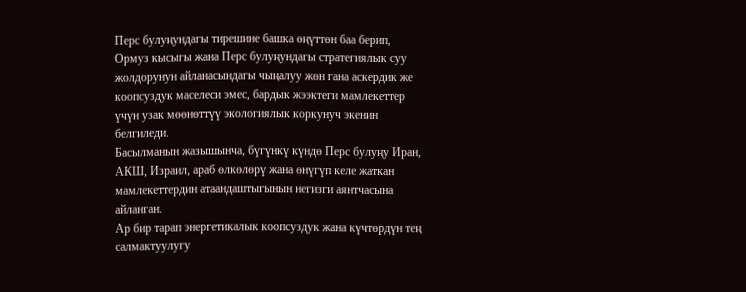Перс булуңундагы тирешине башка өңүттөн баа берип, Ормуз кысыгы жана Перс булуңундагы стратегиялык суу жолдорунун айланасындагы чыңалуу жөн гана аскердик же коопсуздук маселеси эмес, бардык жээктеги мамлекеттер үчүн узак мөөнөттүү экологиялык коркунуч экенин белгиледи.
Басылманын жазышынча, бүгүнкү күндө Перс булуңу Иран, АКШ, Израил, араб өлкөлөрү жана өнүгүп келе жаткан мамлекеттердин атаандаштыгынын негизги аянтчасына айланган.
Ар бир тарап энергетикалык коопсуздук жана күчтөрдүн тең салмактуулугу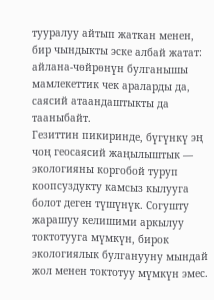тууралуу айтып жаткан менен, бир чындыкты эске албай жатат: айлана-чөйрөнүн булганышы мамлекеттик чек араларды да, саясий атаандаштыкты да тааныбайт.
Гезиттин пикиринде, бүгүнкү эң чоң геосаясий жаңылыштык — экологияны коргобой туруп коопсуздукту камсыз кылууга болот деген түшүнүк. Согушту жарашуу келишими аркылуу токтотууга мүмкүн, бирок экологиялык булганууну мындай жол менен токтотуу мүмкүн эмес.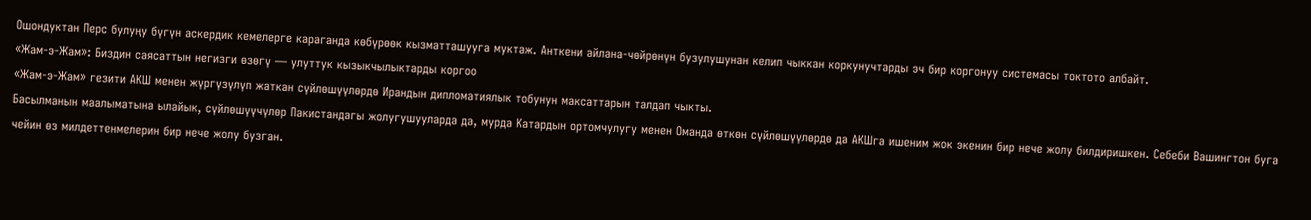Ошондуктан Перс булуңу бүгүн аскердик кемелерге караганда көбүрөөк кызматташууга муктаж. Анткени айлана-чөйрөнүн бузулушунан келип чыккан коркунучтарды эч бир коргонуу системасы токтото албайт.
«Жам-э-Жам»: Биздин саясаттын негизги өзөгү — улуттук кызыкчылыктарды коргоо
«Жам-э-Жам» гезити АКШ менен жүргүзүлүп жаткан сүйлөшүүлөрдө Ирандын дипломатиялык тобунун максаттарын талдап чыкты.
Басылманын маалыматына ылайык, сүйлөшүүчүлөр Пакистандагы жолугушууларда да, мурда Катардын ортомчулугу менен Оманда өткөн сүйлөшүүлөрдө да АКШга ишеним жок экенин бир нече жолу билдиришкен. Себеби Вашингтон буга чейин өз милдеттенмелерин бир нече жолу бузган.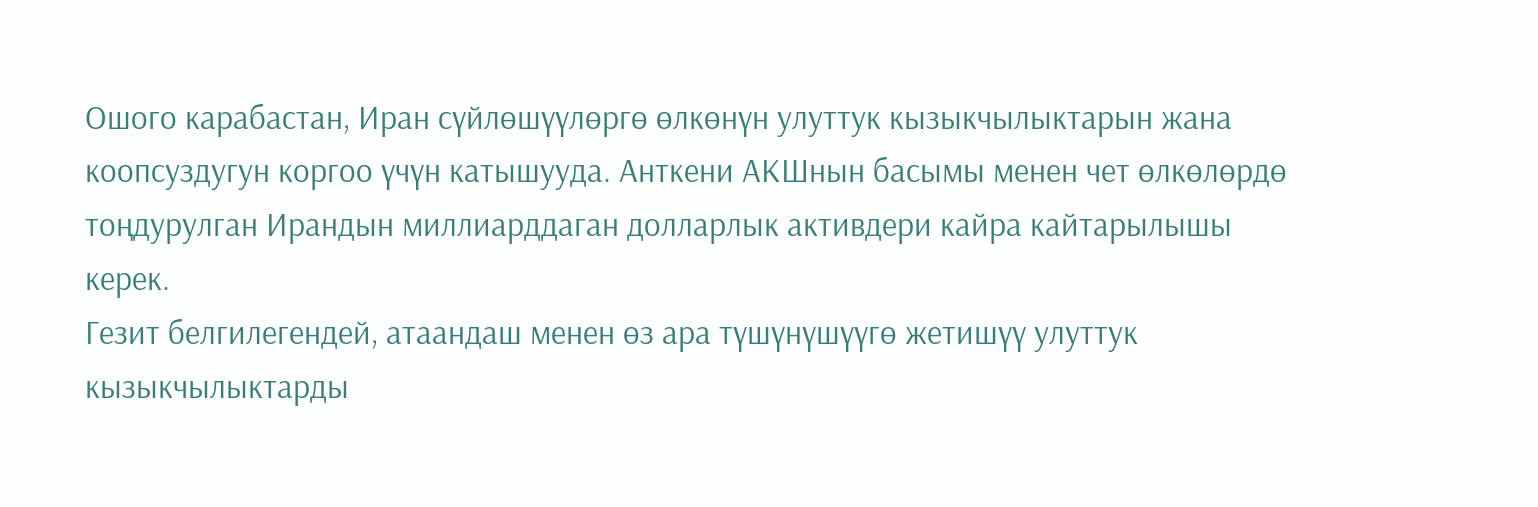Ошого карабастан, Иран сүйлөшүүлөргө өлкөнүн улуттук кызыкчылыктарын жана коопсуздугун коргоо үчүн катышууда. Анткени АКШнын басымы менен чет өлкөлөрдө тоңдурулган Ирандын миллиарддаган долларлык активдери кайра кайтарылышы керек.
Гезит белгилегендей, атаандаш менен өз ара түшүнүшүүгө жетишүү улуттук кызыкчылыктарды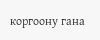коргоону гана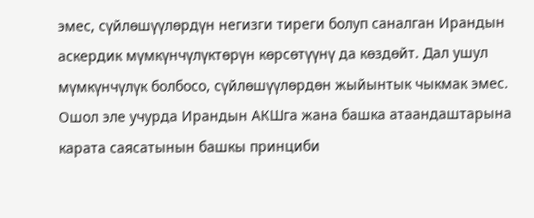эмес, сүйлөшүүлөрдүн негизги тиреги болуп саналган Ирандын аскердик мүмкүнчүлүктөрүн көрсөтүүнү да көздөйт. Дал ушул мүмкүнчүлүк болбосо, сүйлөшүүлөрдөн жыйынтык чыкмак эмес.
Ошол эле учурда Ирандын АКШга жана башка атаандаштарына карата саясатынын башкы принциби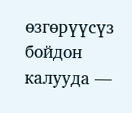өзгөрүүсүз бойдон калууда —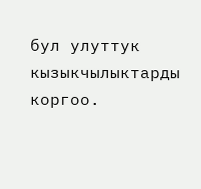бул улуттук кызыкчылыктарды коргоо.